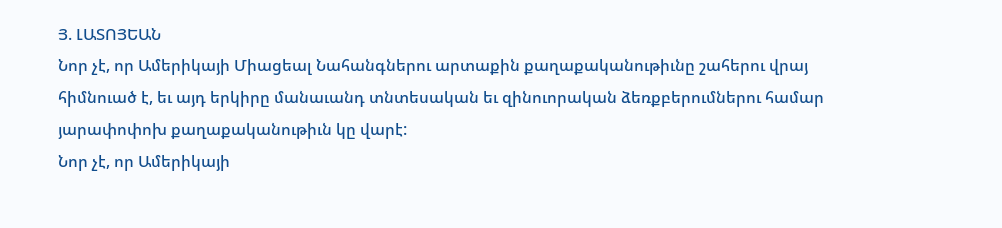Յ. ԼԱՏՈՅԵԱՆ
Նոր չէ, որ Ամերիկայի Միացեալ Նահանգներու արտաքին քաղաքականութիւնը շահերու վրայ հիմնուած է, եւ այդ երկիրը մանաւանդ տնտեսական եւ զինուորական ձեռքբերումներու համար յարափոփոխ քաղաքականութիւն կը վարէ:
Նոր չէ, որ Ամերիկայի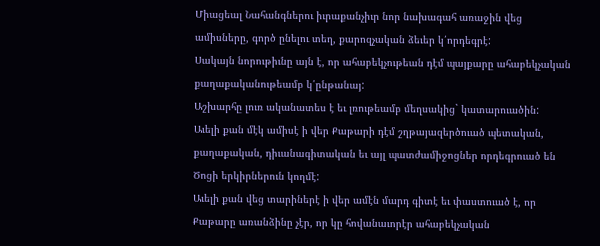Միացեալ Նահանգներու իւրաքանչիւր նոր նախագահ առաջին վեց ամիսները, գործ ընելու տեղ, քարոզչական ձեւեր կ՛որդեգրէ:
Սակայն նորութիւնը այն է, որ ահաբեկչութեան դէմ պայքարը ահաբեկչական քաղաքականութեամբ կ՛ընթանայ:
Աշխարհը լուռ ականատես է եւ լռութեամբ մեղսակից` կատարուածին:
Աւելի քան մէկ ամիսէ ի վեր Քաթարի դէմ շղթայազերծուած պետական, քաղաքական, դիւանագիտական եւ այլ պատժամիջոցներ որդեգրուած են Ծոցի երկիրներուն կողմէ:
Աւելի քան վեց տարիներէ ի վեր ամէն մարդ գիտէ եւ փաստուած է, որ Քաթարը առանձինը չէր, որ կը հովանաւորէր ահաբեկչական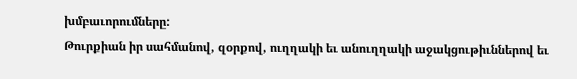խմբաւորումները:
Թուրքիան իր սահմանով, զօրքով, ուղղակի եւ անուղղակի աջակցութիւններով եւ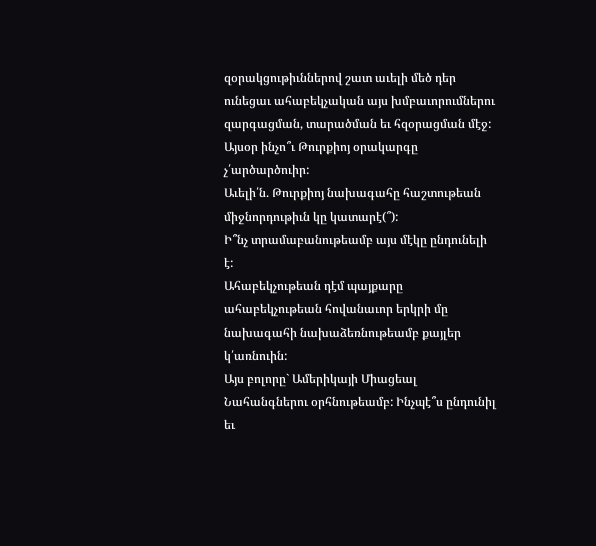զօրակցութիւններով շատ աւելի մեծ դեր ունեցաւ ահաբեկչական այս խմբաւորումներու զարգացման, տարածման եւ հզօրացման մէջ:
Այսօր ինչո՞ւ Թուրքիոյ օրակարգը չ՛արծարծուիր:
Աւելի՛ն. Թուրքիոյ նախագահը հաշտութեան միջնորդութիւն կը կատարէ(՞):
Ի՞նչ տրամաբանութեամբ այս մէկը ընդունելի է:
Ահաբեկչութեան դէմ պայքարը ահաբեկչութեան հովանաւոր երկրի մը նախագահի նախաձեռնութեամբ քայլեր կ՛առնուին:
Այս բոլորը` Ամերիկայի Միացեալ Նահանգներու օրհնութեամբ: Ինչպէ՞ս ընդունիլ եւ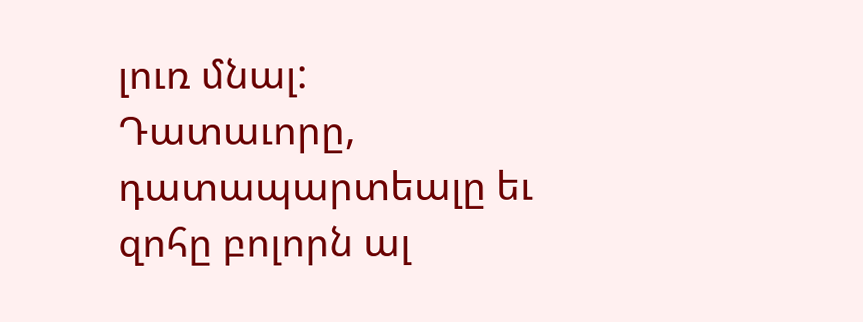լուռ մնալ:
Դատաւորը, դատապարտեալը եւ զոհը բոլորն ալ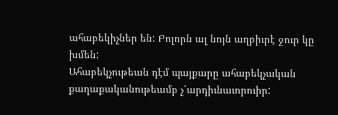ահաբեկիչներ են: Բոլորն ալ նոյն աղբիւրէ ջուր կը խմեն:
Ահաբեկչութեան դէմ պայքարը ահաբեկչական քաղաքականութեամբ չ՛արդիւնաւորուիր: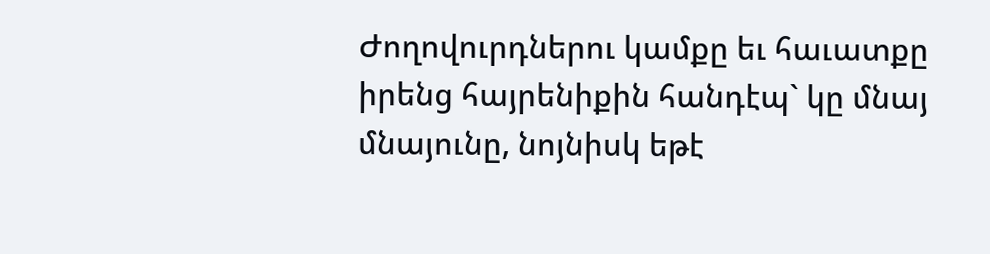Ժողովուրդներու կամքը եւ հաւատքը իրենց հայրենիքին հանդէպ` կը մնայ մնայունը, նոյնիսկ եթէ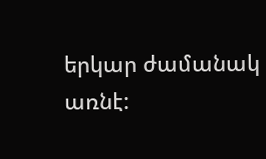երկար ժամանակ առնէ: